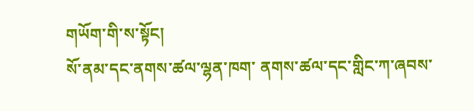གཡོག་གི་ས་སྟོང།
སོ་ནམ་དང་ནགས་ཚལ་ལྷན་ཁག་ ནགས་ཚལ་དང་གླིང་ཀ་ཞབས་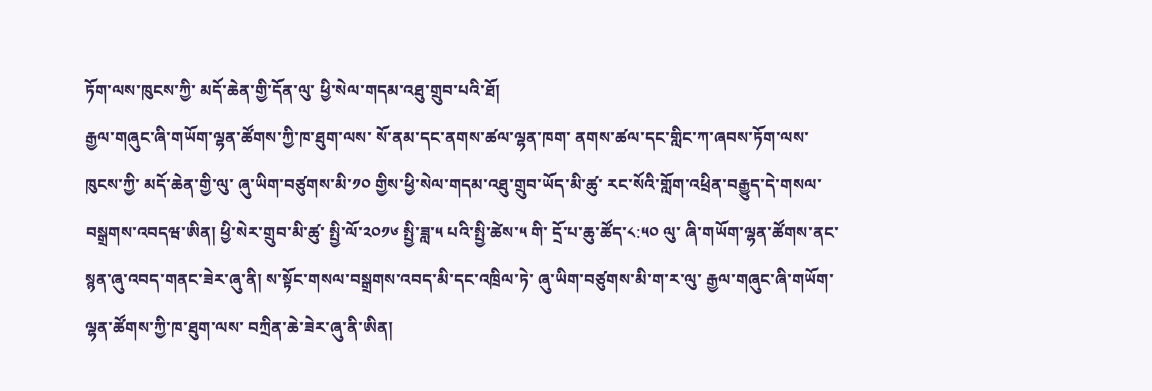ཏོག་ལས་ཁུངས་ཀྱི་ མདོ་ཆེན་གྱི་དོན་ལུ་ ཕྱི་སེལ་གདམ་འཐུ་གྲུབ་པའི་ཐོ།
རྒྱལ་གཞུང་ཞི་གཡོག་ལྷན་ཚོགས་ཀྱི་ཁ་ཐུག་ལས་ སོ་ནམ་དང་ནགས་ཚལ་ལྷན་ཁག་ ནགས་ཚལ་དང་གླིང་ཀ་ཞབས་ཏོག་ལས་ཁུངས་ཀྱི་ མདོ་ཆེན་གྱི་ལུ་ ཞུ་ཡིག་བཙུགས་མི་༡༠ གྱིས་ཕྱི་སེལ་གདམ་འཐུ་གྲུབ་ཡོད་མི་ཚུ་ རང་སོའི་གློག་འཕྲིན་བརྒྱུད་དེ་གསལ་བསྒྲགས་འབདཝ་ཨིན། ཕྱི་སེར་གྲུབ་མི་ཚུ་ སྤྱི་ལོ་༢༠༡༦ སྤྱི་ཟླ་༥ པའི་སྤྱི་ཚེས་༥ གི་ དྲོ་པ་ཆུ་ཚོད་༨:༥༠ ལུ་ ཞི་གཡོག་ལྷན་ཚོགས་ནང་སྙན་ཞུ་འབད་གནང་ཟེར་ཞུ་ནི། ས་སྟོང་གསལ་བསྒྲགས་འབད་མི་དང་འཁྲིལ་ཏེ་ ཞུ་ཡིག་བཙུགས་མི་ག་ར་ལུ་ རྒྱལ་གཞུང་ཞི་གཡོག་ལྷན་ཚོགས་ཀྱི་ཁ་ཐུག་ལས་ བཀྲིན་ཆེ་ཟེར་ཞུ་ནི་ཨིན།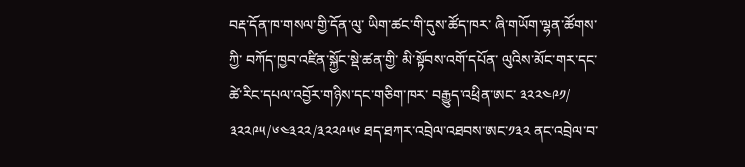བརྡ་དོན་ཁ་གསལ་གྱི་དོན་ལུ་ ཡིག་ཚང་གི་དུས་ཚོད་ཁར་ ཞི་གཡོག་ལྷན་ཚོགས་ཀྱི་ བཀོད་ཁྱབ་འཛིན་སྐྱོང་སྡེ་ཚན་གྱི་ མི་སྟོབས་འགོ་དཔོན་ ལུའིས་མོང་གར་དང་ཚེ་རིང་དཔལ་འབྱོར་གཉིས་དང་གཅིག་ཁར་ བརྒྱུད་འཕྲིན་ཨང་ ༣༢༢༤༩༡/ ༣༢༢༩༥/༦༤༣༢༢/༣༢༢༩༥༦ ཐད་ཐཀར་འབྲེལ་འཐབས་ཨང་༡༣༢ ནང་འབྲེལ་བ་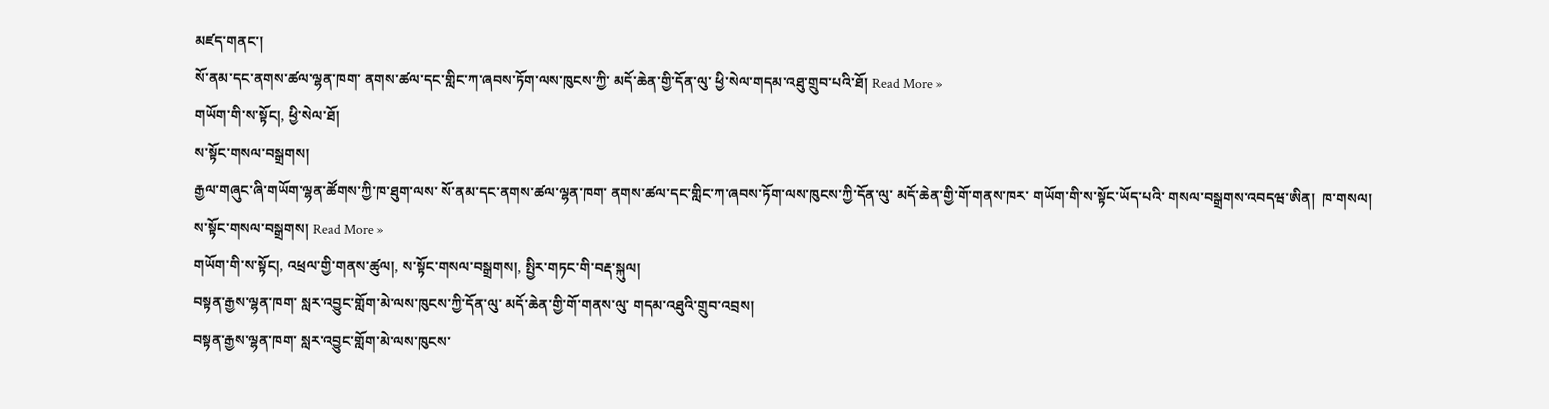མཛད་གནང་།
སོ་ནམ་དང་ནགས་ཚལ་ལྷན་ཁག་ ནགས་ཚལ་དང་གླིང་ཀ་ཞབས་ཏོག་ལས་ཁུངས་ཀྱི་ མདོ་ཆེན་གྱི་དོན་ལུ་ ཕྱི་སེལ་གདམ་འཐུ་གྲུབ་པའི་ཐོ། Read More »
གཡོག་གི་ས་སྟོང།, ཕྱི་སེལ་ཐོ།
ས་སྟོང་གསལ་བསྒྲགས།
རྒྱལ་གཞུང་ཞི་གཡོག་ལྷན་ཚོགས་ཀྱི་ཁ་ཐུག་ལས་ སོ་ནམ་དང་ནགས་ཚལ་ལྷན་ཁག་ ནགས་ཚལ་དང་གླིང་ཀ་ཞབས་ཏོག་ལས་ཁུངས་ཀྱི་དོན་ལུ་ མདོ་ཆེན་གྱི་གོ་གནས་ཁར་ གཡོག་གི་ས་སྟོང་ཡོད་པའི་ གསལ་བསྒྲགས་འབདཝ་ཨིན།  ཁ་གསལ།
ས་སྟོང་གསལ་བསྒྲགས། Read More »
གཡོག་གི་ས་སྟོང།, འཕྲལ་གྱི་གནས་ཚུལ།, ས་སྟོང་གསལ་བསྒྲགས།, སྤྱིར་གཏང་གི་བརྡ་སྐུལ།
བསྟན་རྒྱས་ལྷན་ཁག་ སླར་འབྱུང་གློག་མེ་ལས་ཁུངས་ཀྱི་དོན་ལུ་ མདོ་ཆེན་གྱི་གོ་གནས་ལུ་ གདམ་འཐུའི་གྲུབ་འབྲས།
བསྟན་རྒྱས་ལྷན་ཁག་ སླར་འབྱུང་གློག་མེ་ལས་ཁུངས་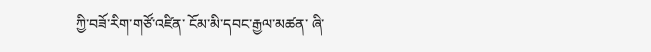ཀྱི་བཟོ་རིག་གཙོ་འཛིན་ ངོམ་མི་དབང་རྒྱལ་མཚན་ ཞི་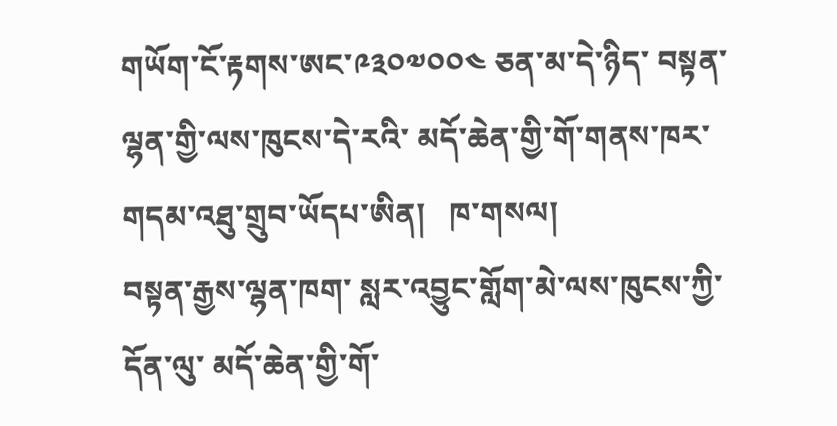གཡོག་ངོ་རྟགས་ཨང་༩༣༠༧༠༠༤ ཅན་མ་དེ་ཉིད་ བསྟན་ལྷན་གྱི་ལས་ཁུངས་དེ་རའི་ མདོ་ཆེན་གྱི་གོ་གནས་ཁར་ གདམ་འཐུ་གྲུབ་ཡོདཔ་ཨིན།   ཁ་གསལ།
བསྟན་རྒྱས་ལྷན་ཁག་ སླར་འབྱུང་གློག་མེ་ལས་ཁུངས་ཀྱི་དོན་ལུ་ མདོ་ཆེན་གྱི་གོ་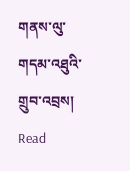གནས་ལུ་ གདམ་འཐུའི་གྲུབ་འབྲས། Read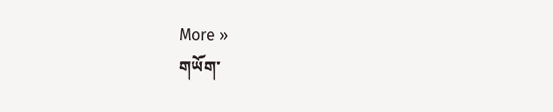More »
གཡོག་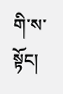གི་ས་སྟོང།